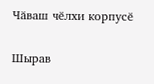Чӑваш чӗлхи корпусӗ

Шырав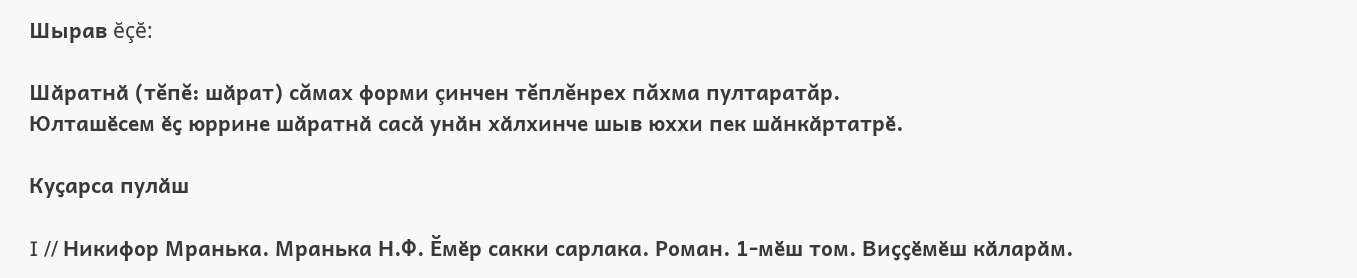Шырав ĕçĕ:

Шӑратнӑ (тĕпĕ: шӑрат) сăмах форми çинчен тĕплĕнрех пăхма пултаратăр.
Юлташӗсем ӗҫ юррине шӑратнӑ сасӑ унӑн хӑлхинче шыв юххи пек шӑнкӑртатрӗ.

Куҫарса пулӑш

I // Никифор Мранька. Мранька Н.Ф. Ӗмӗр сакки сарлака. Роман. 1-мӗш том. Виҫҫӗмӗш кӑларӑм.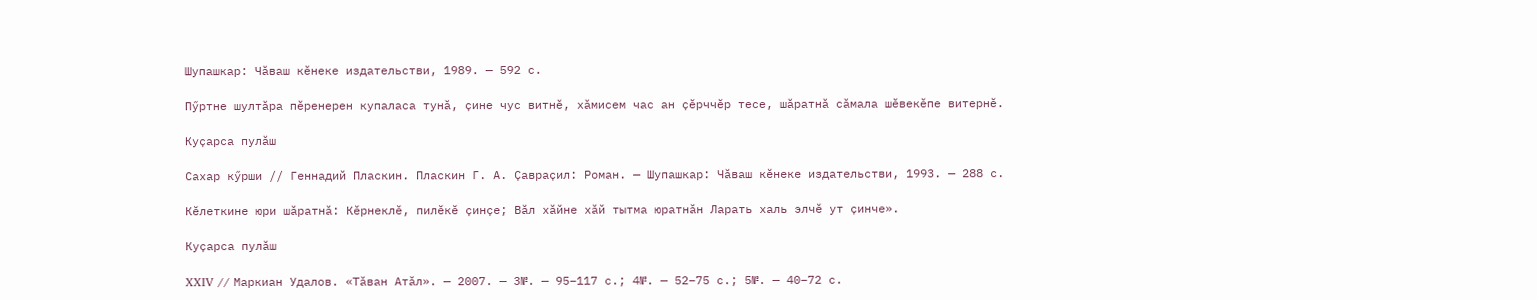Шупашкар: Чӑваш кӗнеке издательстви, 1989. — 592 с.

Пӳртне шултӑра пӗренерен купаласа тунӑ, ҫине чус витнӗ, хӑмисем час ан ҫӗрччӗр тесе, шӑратнӑ сӑмала шӗвекӗпе витернӗ.

Куҫарса пулӑш

Сахар кӳрши // Геннадий Пласкин. Пласкин Г. А. Ҫавраҫил: Роман. — Шупашкар: Чӑваш кӗнеке издательстви, 1993. — 288 с.

Кӗлеткине юри шӑратнӑ: Кӗрнеклӗ, пилӗкӗ ҫинҫе; Вӑл хӑйне хӑй тытма юратнӑн Ларать халь элчӗ ут ҫинче».

Куҫарса пулӑш

XXIV // Маркиан Удалов. «Тӑван Атӑл». — 2007. — 3№. — 95–117 с.; 4№. — 52–75 с.; 5№. — 40–72 с.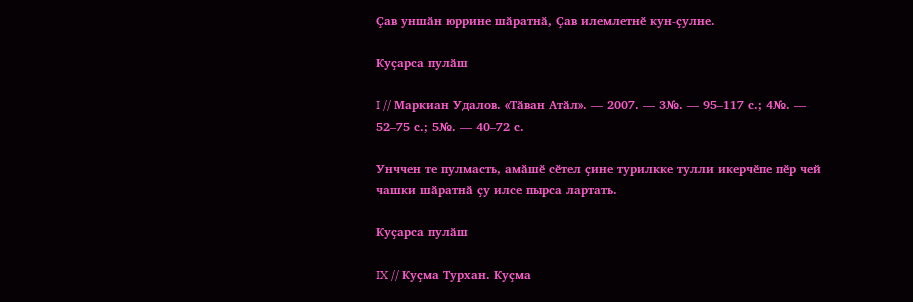Ҫав уншӑн юррине шӑратнӑ, Ҫав илемлетнӗ кун-ҫулне.

Куҫарса пулӑш

I // Маркиан Удалов. «Тӑван Атӑл». — 2007. — 3№. — 95–117 с.; 4№. — 52–75 с.; 5№. — 40–72 с.

Унччен те пулмасть, амӑшӗ сӗтел ҫине турилкке тулли икерчӗпе пӗр чей чашки шӑратнӑ ҫу илсе пырса лартать.

Куҫарса пулӑш

IX // Куҫма Турхан. Куҫма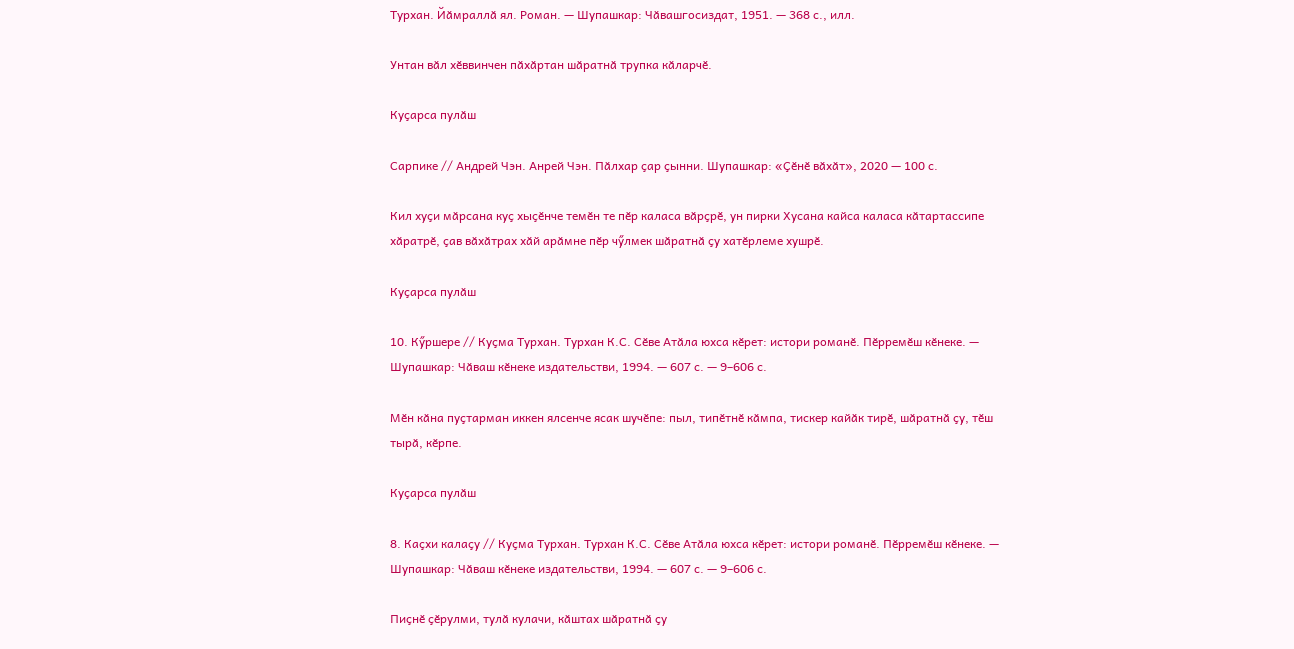Турхан. Йӑмраллӑ ял. Роман. — Шупашкар: Чӑвашгосиздат, 1951. — 368 с., илл.

Унтан вӑл хӗввинчен пӑхӑртан шӑратнӑ трупка кӑларчӗ.

Куҫарса пулӑш

Сарпике // Андрей Чэн. Анрей Чэн. Пӑлхар ҫар ҫынни. Шупашкар: «Ҫӗнӗ вӑхӑт», 2020 — 100 с.

Кил хуҫи мӑрсана куҫ хыҫӗнче темӗн те пӗр каласа вӑрҫрӗ, ун пирки Хусана кайса каласа кӑтартассипе хӑратрӗ, ҫав вӑхӑтрах хӑй арӑмне пӗр чӳлмек шӑратнӑ ҫу хатӗрлеме хушрӗ.

Куҫарса пулӑш

10. Кӳршере // Куҫма Турхан. Турхан К.С. Сӗве Атӑла юхса кӗрет: истори романӗ. Пӗрремӗш кӗнеке. — Шупашкар: Чӑваш кӗнеке издательстви, 1994. — 607 с. — 9–606 с.

Мӗн кӑна пуҫтарман иккен ялсенче ясак шучӗпе: пыл, типӗтнӗ кӑмпа, тискер кайӑк тирӗ, шӑратнӑ ҫу, тӗш тырӑ, кӗрпе.

Куҫарса пулӑш

8. Каҫхи калаҫу // Куҫма Турхан. Турхан К.С. Сӗве Атӑла юхса кӗрет: истори романӗ. Пӗрремӗш кӗнеке. — Шупашкар: Чӑваш кӗнеке издательстви, 1994. — 607 с. — 9–606 с.

Пиҫнӗ ҫӗрулми, тулӑ кулачи, кӑштах шӑратнӑ ҫу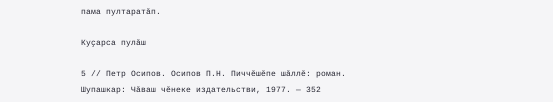пама пултаратӑп.

Куҫарса пулӑш

5 // Петр Осипов. Осипов П.Н. Пиччӗшӗпе шӑллӗ: роман. Шупашкар: Чӑваш чӗнеке издательстви, 1977. — 352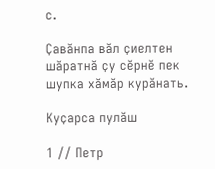с.

Ҫавӑнпа вӑл ҫиелтен шӑратнӑ ҫу сӗрнӗ пек шупка хӑмӑр курӑнать.

Куҫарса пулӑш

1 // Петр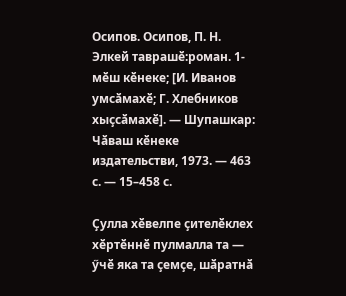Осипов. Осипов, П. Н. Элкей таврашӗ:роман. 1-мӗш кӗнеке; [И. Иванов умсӑмахӗ; Г. Хлебников хыҫсӑмахӗ]. — Шупашкар: Чӑваш кӗнеке издательстви, 1973. — 463 с. — 15–458 с.

Ҫулла хӗвелпе ҫителӗклех хӗртӗннӗ пулмалла та — ӳчӗ яка та ҫемҫе, шӑратнӑ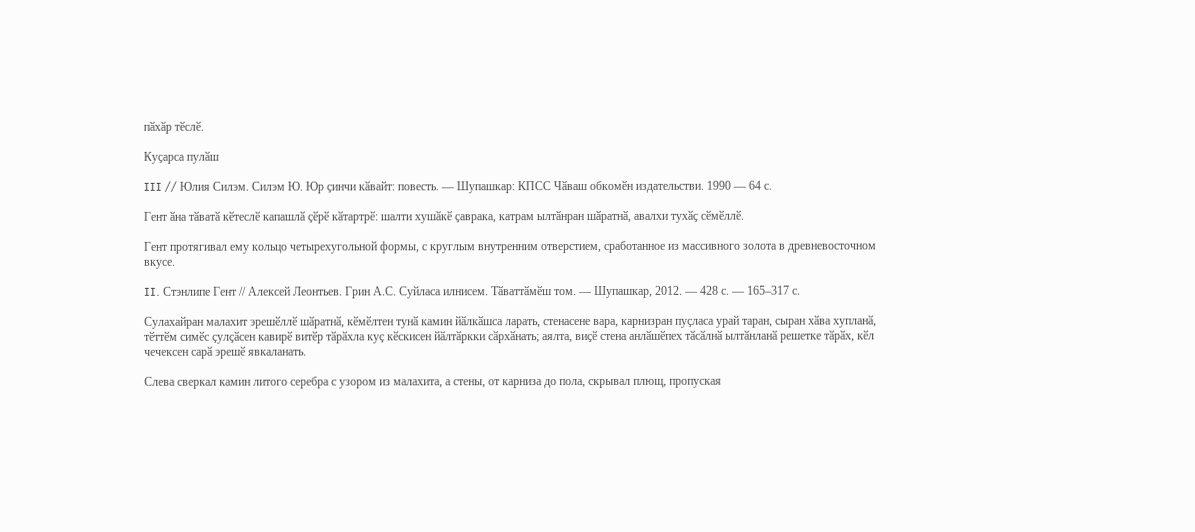пӑхӑр тӗслӗ.

Куҫарса пулӑш

III // Юлия Силэм. Силэм Ю. Юр ҫинчи кӑвайт: повесть. — Шупашкар: КПСС Чӑваш обкомӗн издательстви. 1990 — 64 с.

Гент ӑна тӑватӑ кӗтеслӗ капашлӑ ҫӗрӗ кӑтартрӗ: шалти хушӑкӗ ҫаврака, катрам ылтӑнран шӑратнӑ, авалхи тухӑҫ сӗмӗллӗ.

Гент протягивал ему кольцо четырехугольной формы, с круглым внутренним отверстием, сработанное из массивного золота в древневосточном вкусе.

II. Стэнлипе Гент // Алексей Леонтьев. Грин А.С. Суйласа илнисем. Тӑваттӑмӗш том. — Шупашкар, 2012. — 428 с. — 165–317 с.

Сулахайран малахит эрешӗллӗ шӑратнӑ, кӗмӗлтен тунӑ камин йӑлкӑшса ларать, стенасене вара, карнизран пуҫласа урай таран, сыран хӑва хупланӑ, тӗттӗм симӗс ҫулҫӑсен кавирӗ витӗр тӑрӑхла куҫ кӗскисен йӑлтӑркки сӑрхӑнать; аялта, виҫӗ стена анлӑшӗпех тӑсӑлнӑ ылтӑнланӑ решетке тӑрӑх, кӗл чечексен сарӑ эрешӗ явкаланать.

Слева сверкал камин литого серебра с узором из малахита, а стены, от карниза до пола, скрывал плющ, пропуская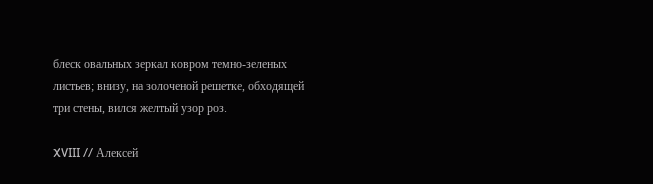блеск овальных зеркал ковром темно-зеленых листьев; внизу, на золоченой решетке, обходящей три стены, вился желтый узор роз.

XVIII // Алексей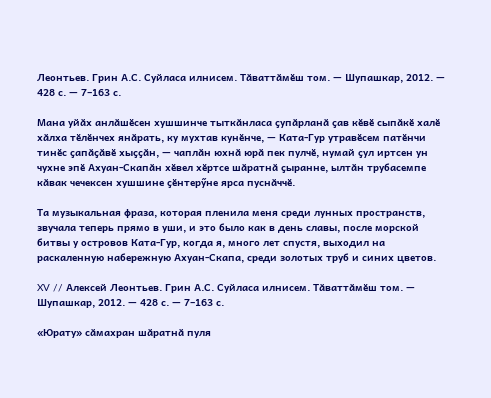Леонтьев. Грин А.С. Суйласа илнисем. Тӑваттӑмӗш том. — Шупашкар, 2012. — 428 с. — 7–163 с.

Мана уйӑх анлӑшӗсен хушшинче тыткӑнласа ҫупӑрланӑ ҫав кӗвӗ сыпӑкӗ халӗ хӑлха тӗлӗнчех янӑрать, ку мухтав кунӗнче, — Ката-Гур утравӗсем патӗнчи тинӗс ҫапӑҫӑвӗ хыҫҫӑн, — чаплӑн юхнӑ юрӑ пек пулчӗ, нумай ҫул иртсен ун чухне эпӗ Ахуан-Скапӑн хӗвел хӗртсе шӑратнӑ ҫыранне, ылтӑн трубасемпе кӑвак чечексен хушшине ҫӗнтерӳне ярса пуснӑччӗ.

Та музыкальная фраза, которая пленила меня среди лунных пространств, звучала теперь прямо в уши, и это было как в день славы, после морской битвы у островов Ката-Гур, когда я, много лет спустя, выходил на раскаленную набережную Ахуан-Скапа, среди золотых труб и синих цветов.

XV // Алексей Леонтьев. Грин А.С. Суйласа илнисем. Тӑваттӑмӗш том. — Шупашкар, 2012. — 428 с. — 7–163 с.

«Юрату» сӑмахран шӑратнӑ пуля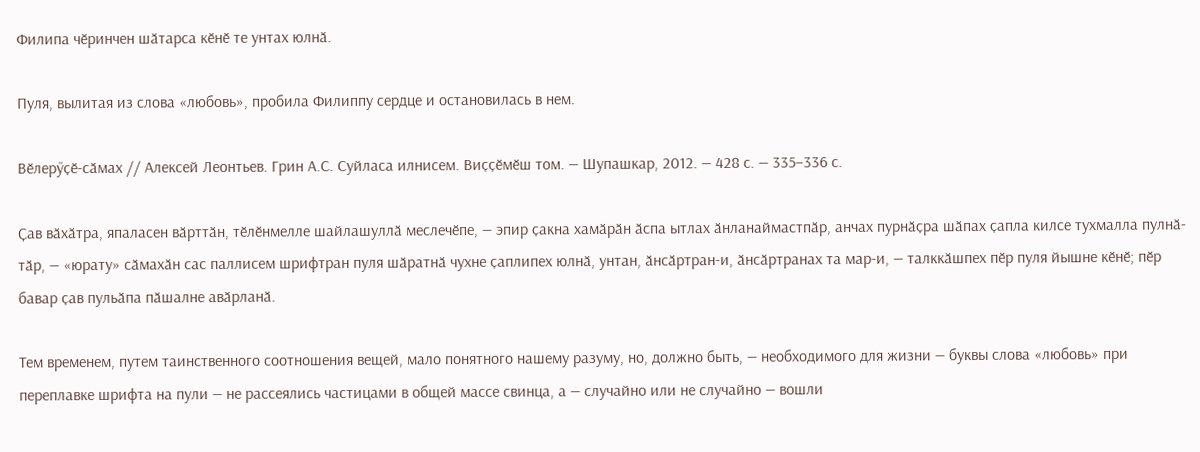Филипа чӗринчен шӑтарса кӗнӗ те унтах юлнӑ.

Пуля, вылитая из слова «любовь», пробила Филиппу сердце и остановилась в нем.

Вӗлерӳҫӗ-сӑмах // Алексей Леонтьев. Грин А.С. Суйласа илнисем. Виҫҫӗмӗш том. — Шупашкар, 2012. — 428 с. — 335–336 с.

Ҫав вӑхӑтра, япаласен вӑрттӑн, тӗлӗнмелле шайлашуллӑ меслечӗпе, — эпир ҫакна хамӑрӑн ӑспа ытлах ӑнланаймастпӑр, анчах пурнӑҫра шӑпах ҫапла килсе тухмалла пулнӑ-тӑр, — «юрату» сӑмахӑн сас паллисем шрифтран пуля шӑратнӑ чухне ҫаплипех юлнӑ, унтан, ӑнсӑртран-и, ӑнсӑртранах та мар-и, — талккӑшпех пӗр пуля йышне кӗнӗ; пӗр бавар ҫав пульӑпа пӑшалне авӑрланӑ.

Тем временем, путем таинственного соотношения вещей, мало понятного нашему разуму, но, должно быть, — необходимого для жизни — буквы слова «любовь» при переплавке шрифта на пули — не рассеялись частицами в общей массе свинца, а — случайно или не случайно — вошли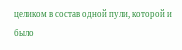целиком в состав одной пули, которой и было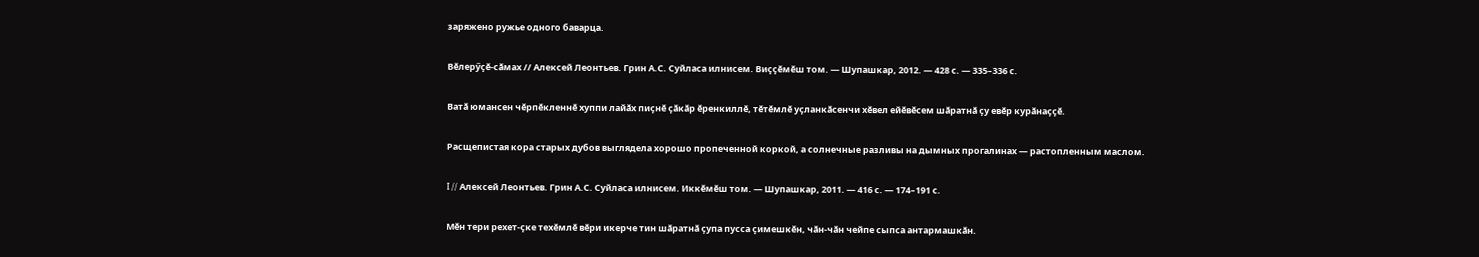заряжено ружье одного баварца.

Вӗлерӳҫӗ-сӑмах // Алексей Леонтьев. Грин А.С. Суйласа илнисем. Виҫҫӗмӗш том. — Шупашкар, 2012. — 428 с. — 335–336 с.

Ватӑ юмансен чӗрпӗкленнӗ хуппи лайӑх пиҫнӗ ҫӑкӑр ӗренкиллӗ, тӗтӗмлӗ уҫланкӑсенчи хӗвел ейӗвӗсем шӑратнӑ ҫу евӗр курӑнаҫҫӗ.

Расщепистая кора старых дубов выглядела хорошо пропеченной коркой, а солнечные разливы на дымных прогалинах — растопленным маслом.

I // Алексей Леонтьев. Грин А.С. Суйласа илнисем. Иккӗмӗш том. — Шупашкар, 2011. — 416 с. — 174–191 с.

Мӗн тери рехет-ҫке техӗмлӗ вӗри икерче тин шӑратнӑ ҫупа пусса ҫимешкӗн, чӑн-чӑн чейпе сыпса антармашкӑн.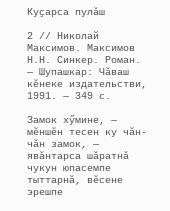Куҫарса пулӑш

2 // Николай Максимов. Максимов Н.Н. Синкер. Роман. — Шупашкар: Чӑваш кӗнеке издательстви, 1991. — 349 с.

Замок хӳмине, — мӗншӗн тесен ку чӑн-чӑн замок, — явӑнтарса шӑратнӑ чукун юпасемпе тыттарнӑ, вӗсене эрешпе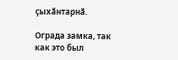ҫыхӑнтарнӑ.

Ограда замка, так как это был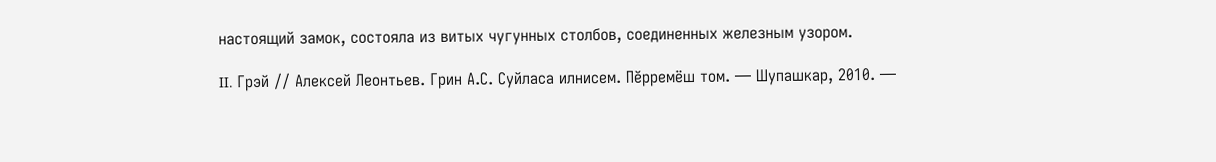настоящий замок, состояла из витых чугунных столбов, соединенных железным узором.

II. Грэй // Алексей Леонтьев. Грин А.С. Суйласа илнисем. Пӗрремёш том. — Шупашкар, 2010. —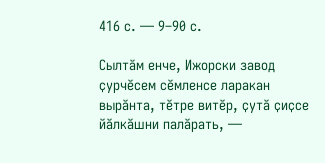416 с. — 9–90 с.

Сылтӑм енче, Ижорски завод ҫурчӗсем сӗмленсе ларакан вырӑнта, тӗтре витӗр, ҫутӑ ҫиҫсе йӑлкӑшни палӑрать, —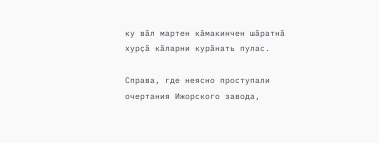ку вӑл мартен кӑмакинчен шӑратнӑ хурҫӑ кӑларни курӑнать пулас.

Справа, где неясно проступали очертания Ижорского завода,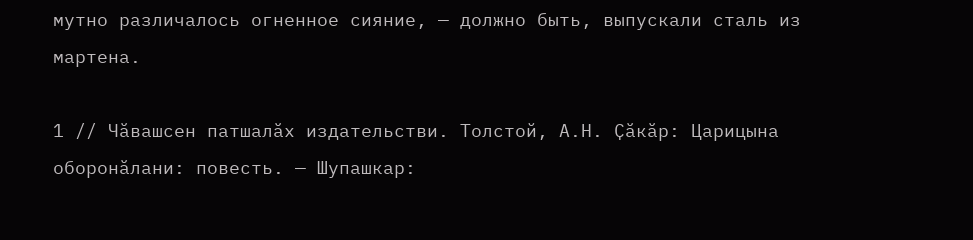мутно различалось огненное сияние, — должно быть, выпускали сталь из мартена.

1 // Чӑвашсен патшалӑх издательстви. Толстой, А.Н. Ҫӑкӑр: Царицына оборонӑлани: повесть. — Шупашкар: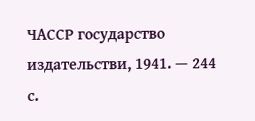ЧАССР государство издательстви, 1941. — 244 с.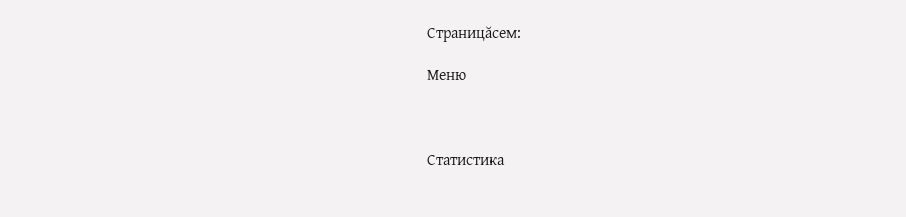Страницăсем:

Меню



Статистика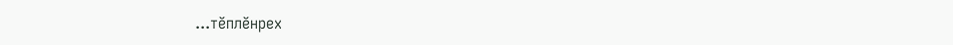...тĕплӗнрех